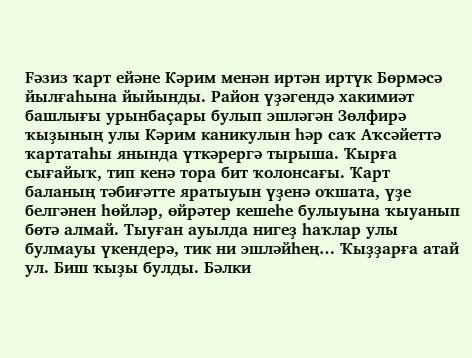Fәзиз ҡарт ейәне Кәрим менән иртән иртүк Бөрмәсә йылғаһына йыйынды. Район үҙәгендә хакимиәт башлығы урынбаҫары булып эшләгән Зөлфирә ҡыҙының улы Кәрим каникулын һәр саҡ Аҡсәйеттә ҡартатаһы янында үткәрергә тырыша. Ҡырға сығайыҡ, тип кенә тора бит ҡолонсағы. Ҡарт баланың тәбиғәтте яратыуын үҙенә оҡшата, үҙе белгәнен һөйләр, өйрәтер кешеһе булыуына ҡыуанып бөтә алмай. Тыуған ауылда нигеҙ һаҡлар улы булмауы үкендерә, тик ни эшләйһең… Ҡыҙҙарға атай ул. Биш ҡыҙы булды. Бәлки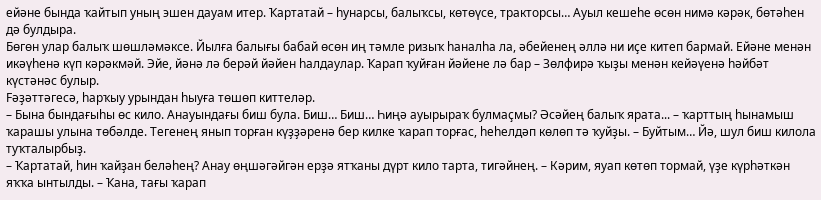ейәне бында ҡайтып уның эшен дауам итер. Ҡартатай – һунарсы, балыҡсы, көтөүсе, тракторсы… Ауыл кешеһе өсөн нимә кәрәк, бөтәһен дә булдыра.
Бөгөн улар балыҡ шөшләмәксе. Йылға балығы бабай өсөн иң тәмле ризыҡ һаналһа ла, әбейенең әллә ни иҫе китеп бармай. Ейәне менән икәүһенә күп кәрәкмәй. Эйе, йәнә лә берәй йәйен һалдаулар. Ҡарап ҡуйған йәйене лә бар – Зөлфирә ҡыҙы менән кейәүенә һәйбәт күстәнәс булыр.
Fәҙәттәгесә, һарҡыу урындан һыуға төшөп киттеләр.
– Бына бындағыһы өс кило. Анауындағы биш була. Биш… Биш… Һиңә ауырыраҡ булмаҫмы? Әсәйең балыҡ ярата... – ҡарттың һынамыш ҡарашы улына төбәлде. Тегенең янып торған күҙҙәренә бер килке ҡарап торғас, һеһелдәп көлөп тә ҡуйҙы. – Буйтым… Йә, шул биш килола туҡталырбыҙ.
– Ҡартатай, һин ҡайҙан беләһең? Анау өңшәгәйгән ерҙә ятҡаны дүрт кило тарта, тигәйнең. – Кәрим, яуап көтөп тормай, үҙе күрһәткән яҡҡа ынтылды. – Ҡана, тағы ҡарап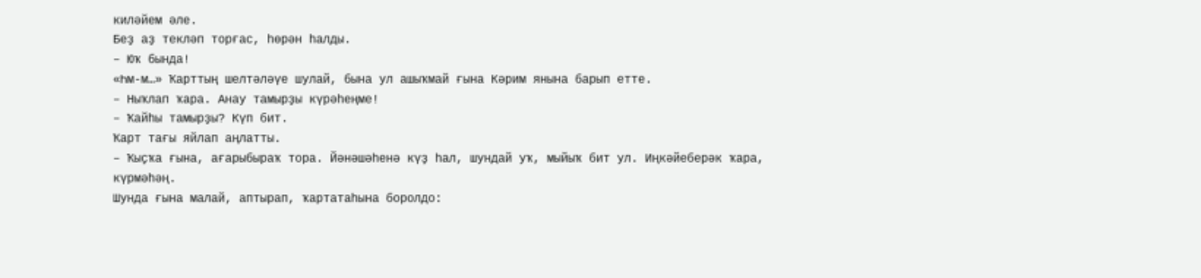киләйем әле.
Беҙ аҙ текләп торғас, һөрән һалды.
– Юҡ бында!
«Һм-м…» Ҡарттың шелтәләүе шулай, бына ул ашыҡмай ғына Кәрим янына барып етте.
– Ныҡлап ҡара. Анау тамырҙы күрәһеңме!
– Ҡайһы тамырҙы? Күп бит.
Ҡарт тағы яйлап аңлатты.
– Ҡыҫҡа ғына, ағарыбыраҡ тора. Йәнәшәһенә күҙ һал, шундай уҡ, мыйыҡ бит ул. Иңкәйеберәк ҡара, күрмәһәң.
Шунда ғына малай, аптырап, ҡартатаһына боролдо: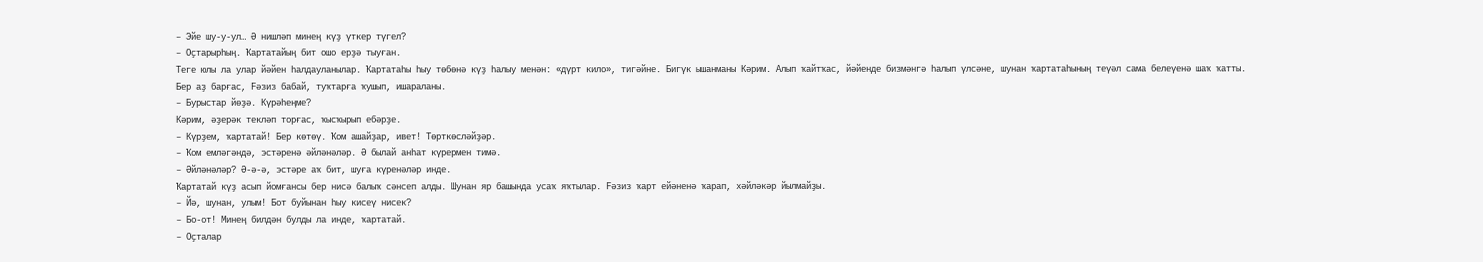– Эйе шу-у-ул… Ә нишләп минең күҙ үткер түгел?
– Оҫтарырһың. Ҡартатайың бит ошо ерҙә тыуған.
Теге юлы ла улар йәйен һалдауланылар. Ҡартатаһы һыу төбөнә күҙ һалыу менән: «дүрт кило», тигәйне. Бигүк ышанманы Кәрим. Алып ҡайтҡас, йәйенде бизмәнгә һалып үлсәне, шунан ҡартатаһының теүәл сама белеүенә шаҡ ҡатты.
Бер аҙ барғас, Fәзиз бабай, туҡтарға ҡушып, ишараланы.
– Бурыстар йөҙә. Күрәһеңме?
Кәрим, әҙерәк текләп торғас, ҡысҡырып ебәрҙе.
– Күрҙем, ҡартатай! Бер көтөү. Ҡом ашайҙар, ивет! Төрткөсләйҙәр.
– Ҡом емләгәндә, эстәренә әйләнәләр. Ә былай анһат күрермен тимә.
– Әйләнәләр? Ә-ә-ә, эстәре аҡ бит, шуға күренәләр инде.
Ҡартатай күҙ асып йомғансы бер нисә балыҡ сәнсеп алды. Шунан яр башында усаҡ яҡтылар. Fәзиз ҡарт ейәненә ҡарап, хәйләкәр йылмайҙы.
– Йә, шунан, улым! Бот буйынан һыу кисеү нисек?
– Бо-от! Минең билдән булды ла инде, ҡартатай.
– Оҫталар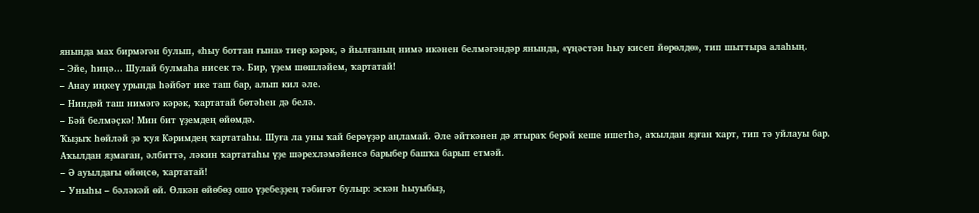янында мах бирмәгән булып, «һыу боттан ғына» тиер кәрәк, ә йылғаның нимә икәнен белмәгәндәр янында, «үңәстән һыу кисеп йөрөлдө», тип шыттыра алаһың.
– Эйе, һиңә… Шулай булмаһа нисек тә. Бир, үҙем шөшләйем, ҡартатай!
– Анау иңкеү урында һәйбәт ике таш бар, алып кил әле.
– Ниндәй таш нимәгә кәрәк, ҡартатай бөтәһен дә белә.
– Бәй белмәҫкә! Мин бит үҙемдең өйөмдә.
Ҡыҙыҡ һөйләй ҙә ҡуя Кәримдең ҡартатаһы. Шуға ла уны ҡай берәүҙәр аңламай. Әле әйткәнен дә ятыраҡ берәй кеше ишетһә, аҡылдан яҙған ҡарт, тип тә уйлауы бар. Аҡылдан яҙмаған, әлбиттә, ләкин ҡартатаһы үҙе шәрехләмәйенсә барыбер башҡа барып етмәй.
– Ә ауылдағы өйөңсө, ҡартатай!
– Уныһы – бәләкәй өй. Өлкән өйөбөҙ ошо үҙебеҙҙең тәбиғәт булыр: эскән һыуыбыҙ,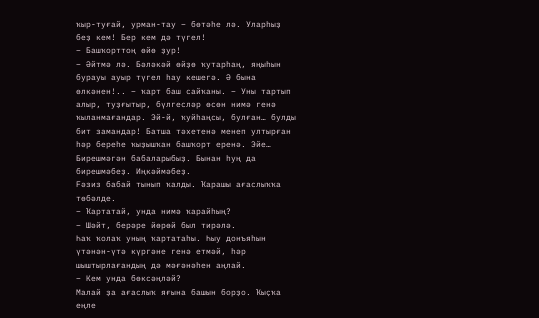ҡыр-туғай, урман-тау – бөтәһе лә. Уларһыҙ беҙ кем! Бер кем дә түгел!
– Башҡорттоң өйө ҙур!
– Әйтмә лә. Бәләкәй өйҙө ҡутарһаң, яңыһын бурауы ауыр түгел һау кешегә. Ә бына өлкәнен!.. – ҡарт баш сайҡаны. – Уны тартып алыр, туҙғытыр, бүлгесләр өсөн нимә генә ҡыланмағандар. Эй-й, ҡуйһаңсы, булған… булды бит замандар! Батша тәхетенә менеп ултырған һәр береһе ҡыҙышҡан башҡорт еренә. Эйе… Бирешмәгән бабаларыбыҙ. Бынан һуң да бирешмәбеҙ. Иңкәймәбеҙ.
Fәзиз бабай тынып ҡалды. Ҡарашы ағаслыҡҡа төбәлде.
– Ҡартатай, унда нимә ҡарайһың?
– Шәйт, берәре йөрөй был тирәлә.
Һаҡ ҡолаҡ уның ҡартатаһы. Һыу донъяһын үтәнән-үтә күргәне генә етмәй, һәр шыштырлағандың дә мәғәнәһен аңлай.
– Кем унда бөксәңләй?
Малай ҙа ағаслыҡ яғына башын борҙо. Ҡыҫҡа еңле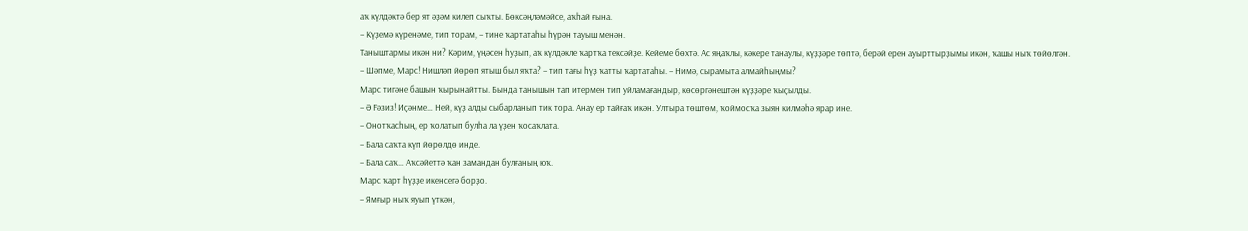аҡ күлдәктә бер ят әҙәм килеп сыҡты. Бөксәңләмәйсе, аҡһай ғына.
– Күҙемә күренәме, тип торам, – тине ҡартатаһы һүрән тауыш менән.
Таныштармы икән ни? Кәрим, үңәсен һуҙып, аҡ күлдәкле ҡартҡа тексәйҙе. Кейеме бөхтә. Ас яңаҡлы, кәкере танаулы, күҙҙәре төптә, берәй ерен ауырттырҙымы икән, ҡашы ныҡ төйөлгән.
– Шәпме, Марс! Нишләп йөрөп ятыш был яҡта? – тип тағы һүҙ ҡатты ҡартатаһы. – Нимә, сырамыта алмайһыңмы?
Марс тигәне башын ҡырынайтты. Бында танышын тап итермен тип уйламағандыр, көсөргәнештән күҙҙәре ҡыҫылды.
– Ә Fәзиз! Иҫәнме… Ней, күҙ алды сыбарланып тик тора. Анау ер тайғаҡ икән. Ултыра төштөм, ҡоймосҡа зыян килмәһә ярар ине.
– Онотҡасһың, ер ҡолатып булһа ла үҙен ҡосаҡлата.
– Бала саҡта күп йөрөлдө инде.
– Бала саҡ… Аҡсәйеттә ҡан замандан булғаның юҡ.
Марс ҡарт һүҙҙе икенсегә борҙо.
– Ямғыр ныҡ яуып үткән,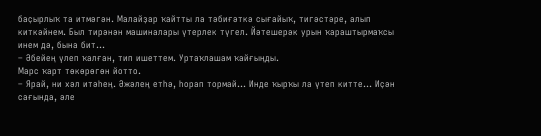баҫырлыҡ та итмәгән. Малайҙар ҡайтты ла тәбиғәткә сығайыҡ, тигәстәре, алып киткәйнем. Был тирәнән машиналары үтерлек түгел. Йәтешерәк урын ҡараштырмаҡсы инем дә, бына бит…
– Әбейең үлеп ҡалған, тип ишеттем. Уртаҡлашам ҡайғыңды.
Марс ҡарт төкөрөгөн йотто.
– Ярай, ни хәл итәһең. Әжәлең етһә, һорап тормай… Инде ҡырҡы ла үтеп китте… Иҫән сағында, әле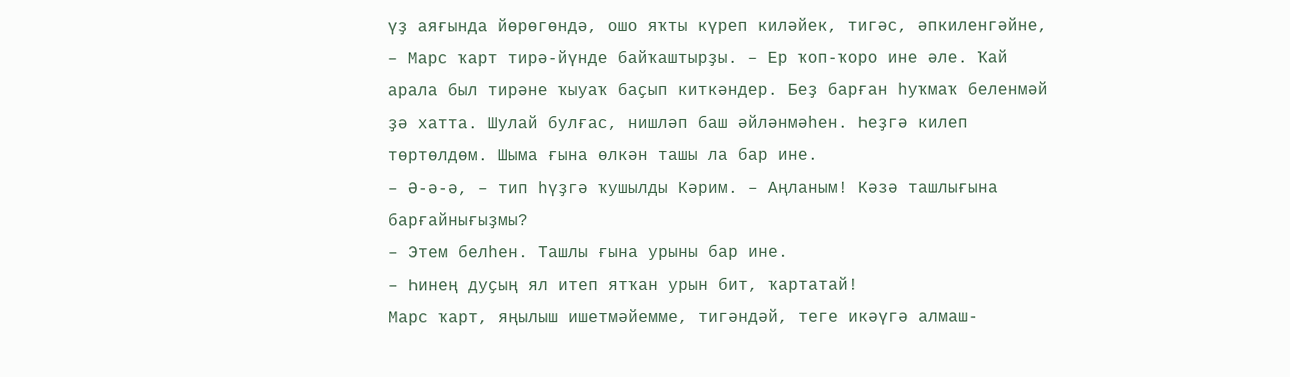үҙ аяғында йөрөгөндә, ошо яҡты күреп киләйек, тигәс, әпкиленгәйне, – Марс ҡарт тирә-йүнде байҡаштырҙы. – Ер ҡоп-ҡоро ине әле. Ҡай арала был тирәне ҡыуаҡ баҫып киткәндер. Беҙ барған һуҡмаҡ беленмәй ҙә хатта. Шулай булғас, нишләп баш әйләнмәһен. Һеҙгә килеп төртөлдөм. Шыма ғына өлкән ташы ла бар ине.
– Ә-ә-ә, – тип һүҙгә ҡушылды Кәрим. – Аңланым! Кәзә ташлығына барғайнығыҙмы?
– Этем белһен. Ташлы ғына урыны бар ине.
– Һинең дуҫың ял итеп ятҡан урын бит, ҡартатай!
Марс ҡарт, яңылыш ишетмәйемме, тигәндәй, теге икәүгә алмаш-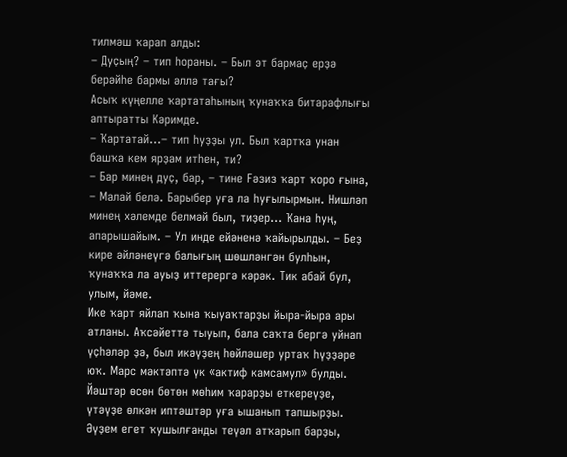тилмәш ҡарап алды:
– Дуҫың? – тип һораны. – Был эт бармаҫ ерҙә берәйһе бармы әллә тағы?
Асыҡ күңелле ҡартатаһының ҡунаҡҡа битарафлығы аптыратты Кәримде.
– Ҡартатай…– тип һуҙҙы ул. Был ҡартҡа унан башҡа кем ярҙам итһен, ти?
– Бар минең дуҫ, бар, – тине Fәзиз ҡарт ҡоро ғына, – Малай белә. Барыбер уға ла һуғылырмын. Нишләп минең хәлемде белмәй был, тиҙер... Ҡана һуң, апарышайым. – Ул инде ейәненә ҡайырылды. – Беҙ кире әйләнеүгә балығың шөшләнгән булһын, ҡунаҡҡа ла ауыҙ иттерергә кәрәк. Тик абай бул, улым, йәме.
Ике ҡарт яйлап ҡына ҡыуаҡтарҙы йыра-йыра ары атланы. Аҡсәйеттә тыуып, бала саҡта бергә уйнап үҫһәләр ҙә, был икәүҙең һөйләшер уртаҡ һүҙҙәре юҡ. Марс мәктәптә үк «актиф камсамул» булды. Йәштәр өсөн бөтөн мөһим ҡарарҙы еткереүҙе, үтәүҙе өлкән иптәштәр уға ышанып тапшырҙы. Әүҙем егет ҡушылғанды теүәл атҡарып барҙы,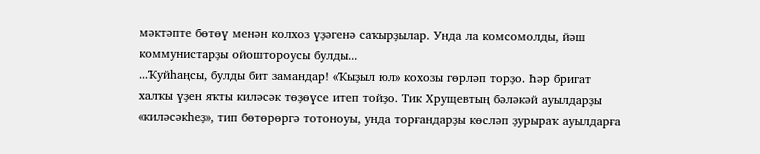мәктәпте бөтөү менән колхоз үҙәгенә саҡырҙылар. Унда ла комсомолды, йәш коммунистарҙы ойоштороусы булды...
...Ҡуйһаңсы, булды бит замандар! «Ҡыҙыл юл» кохозы гөрләп торҙо. Һәр бригат халҡы үҙен яҡты киләсәк төҙөүсе итеп тойҙо. Тик Хрущевтың бәләкәй ауылдарҙы «киләсәкһеҙ», тип бөтөрөргә тотоноуы, унда торғандарҙы көсләп ҙурыраҡ ауылдарға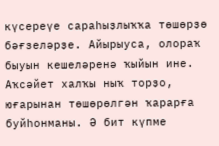күсереүе сараһыҙлыҡҡа төшөрҙө бәғзеләрҙе. Айырыуса, олораҡ быуын кешеләренә ҡыйын ине. Аҡсәйет халҡы ныҡ торҙо, юғарынан төшөрөлгән ҡарарға буйһонманы. Ә бит күпме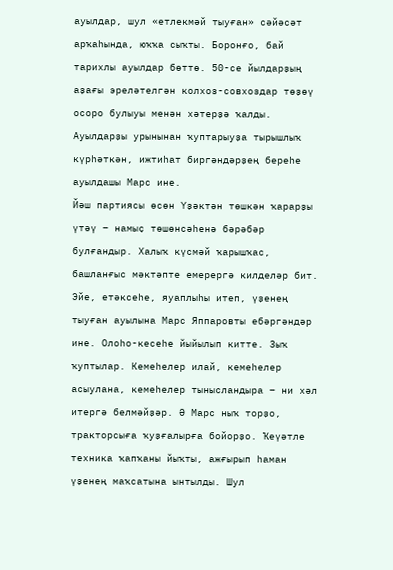ауылдар, шул «етлекмәй тыуған» сәйәсәт арҡаһында, юҡҡа сыҡты. Боронғо, бай тарихлы ауылдар бөттө. 50-се йылдарҙың аҙағы эреләтелгән колхоз-совхоздар төҙөү осоро булыуы менән хәтерҙә ҡалды. Ауылдарҙы урынынан ҡуптарыуҙа тырышлыҡ күрһәткән, ижтиһат биргәндәрҙең береһе ауылдашы Марс ине.
Йәш партиясы өсөн Үҙәктән төшкән ҡарарҙы үтәү – намыҫ төшөнсәһенә бәрәбәр булғандыр. Халыҡ күсмәй ҡарышҡас, башланғыс мәктәпте емерергә килделәр бит. Эйе, етәксеһе, яуаплыһы итеп, үҙенең тыуған ауылына Марс Яппаровты ебәргәндәр ине. Олоһо-кесеһе йыйылып китте. Зыҡ ҡуптылар. Кемеһелер илай, кемеһелер асыулана, кемеһелер тынысландыра – ни хәл итергә белмәйҙәр. Ә Марс ныҡ торҙо, тракторсыға ҡуҙғалырға бойорҙо. Ҡеүәтле техника ҡапҡаны йыҡты, ажғырып һаман үҙенең маҡсатына ынтылды. Шул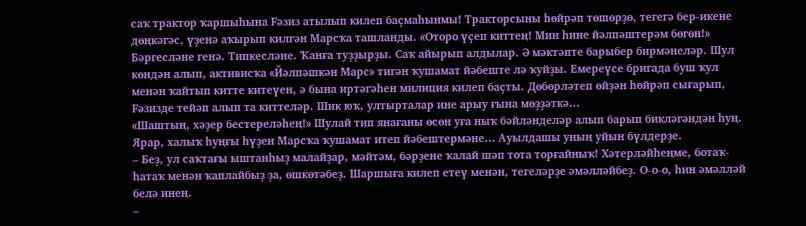саҡ трактор ҡаршыһына Fәзиз атылып килеп баҫмаһынмы! Тракторсыны һөйрәп төшөрҙө, тегегә бер-икене дөңкәгәс, үҙенә аҡырып килгән Марсҡа ташланды. «Оторо үҫеп киттең! Мин һине йәлпәштерәм бөгөн!» Бәргесләне генә. Типкесләне. Ҡанға туҙҙырҙы. Саҡ айырып алдылар. Ә мәктәпте барыбер бирмәнеләр. Шул көндән алып, активисҡа «Йәлпәшкән Марс» тигән ҡушамат йәбеште лә ҡуйҙы. Емереүсе бригада буш ҡул менән ҡайтып китте китеүен, ә бына иртәгәһен милиция килеп баҫты. Дөбөрләтеп өйҙән һөйрәп сығарып, Fәзизде тейәп алып та киттеләр. Шик юҡ, ултырталар ине арыу ғына мөҙҙәткә…
«Шаштың, хәҙер бестереләһең!» Шулай тип янағаны өсөн уға ныҡ бәйләнделәр алып барып бикләгәндән һуң. Ярар, халыҡ һуңғы һүҙен Марсҡа ҡушамат итеп йәбештермәне… Ауылдашы уның уйын бүлдерҙе.
– Беҙ, ул саҡтағы ыштанһыҙ малайҙар, мәйтәм, бәрҙене ҡалай шәп тота торғайныҡ! Хәтерләйһеңме, ботаҡ-һатаҡ менән ҡаплайбыҙ ҙа, өшкөтәбеҙ. Шаршыға килеп етеү менән, тегеләрҙе әмәлләйбеҙ. О-о-о, һин әмәлләй белә инең.
–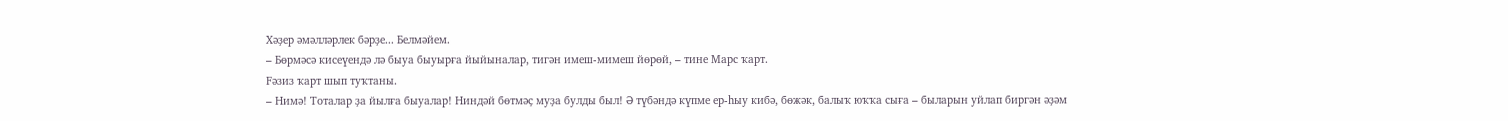Хәҙер әмәлләрлек бәрҙе... Белмәйем.
– Бөрмәсә кисеүендә лә быуа быуырға йыйыналар, тигән имеш-мимеш йөрөй, – тине Марс ҡарт.
Fәзиз ҡарт шып туҡтаны.
– Нимә! Тоталар ҙа йылға быуалар! Ниндәй бөтмәҫ муҙа булды был! Ә түбәндә күпме ер-һыу кибә, бөжәк, балыҡ юҡҡа сыға – быларын уйлап биргән әҙәм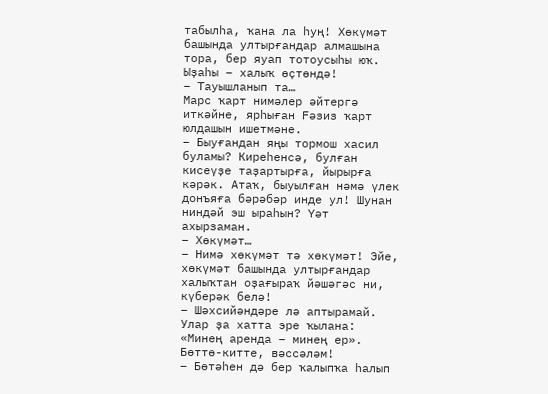табылһа, ҡана ла һуң! Хөкүмәт башында ултырғандар алмашына тора, бер яуап тотоусыһы юҡ. Ыҙаһы – халыҡ өҫтөндә!
– Тауышланып та…
Марс ҡарт нимәлер әйтергә иткәйне, ярһыған Fәзиз ҡарт юлдашын ишетмәне.
– Быуғандан яңы тормош хасил буламы? Киреһенсә, булған кисеүҙе таҙартырға, йырырға кәрәк. Атаҡ, быуылған нәмә үлек донъяға бәрәбәр инде ул! Шунан ниндәй эш ыраһын? Үәт ахырзаман.
– Хөкүмәт…
– Нимә хөкүмәт тә хөкүмәт! Эйе, хөкүмәт башында ултырғандар халыҡтан оҙағыраҡ йәшәгәс ни, күберәк белә!
– Шәхсийәндәре лә аптырамай. Улар ҙа хатта эре ҡылана: «Минең аренда – минең ер». Бөттө-китте, вәссәләм!
– Бөтәһен дә бер ҡалыпҡа һалып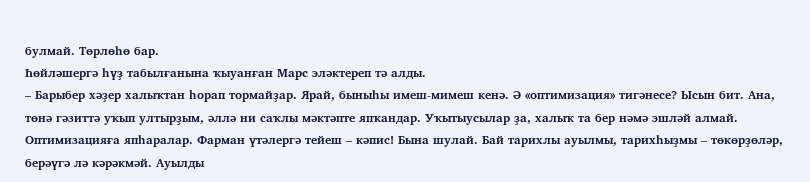булмай. Төрлөһө бар.
Һөйләшергә һүҙ табылғанына ҡыуанған Марс эләктереп тә алды.
– Барыбер хәҙер халыҡтан һорап тормайҙар. Ярай, быныһы имеш-мимеш кенә. Ә «оптимизация» тигәнесе? Ысын бит. Ана, төнә гәзиттә уҡып ултырҙым, әллә ни саҡлы мәктәпте япҡандар. Уҡытыусылар ҙа, халыҡ та бер нәмә эшләй алмай. Оптимизацияға япһаралар. Фарман үтәлергә тейеш – кәпис! Бына шулай. Бай тарихлы ауылмы, тарихһыҙмы – төкөрҙөләр, берәүгә лә кәрәкмәй. Ауылды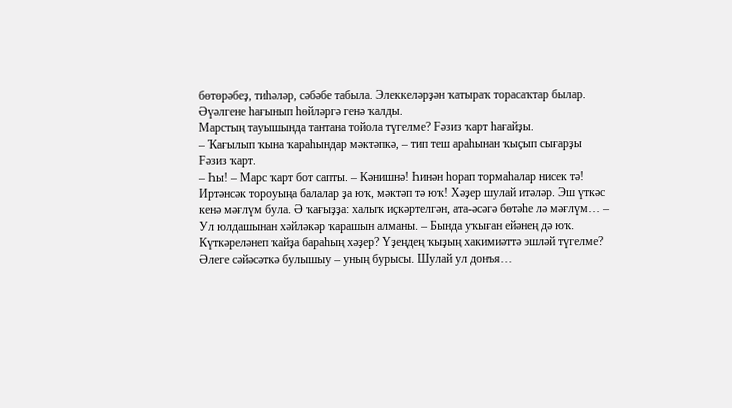бөтөрәбеҙ, тиһәләр, сәбәбе табыла. Элеккеләрҙән ҡатыраҡ торасаҡтар былар. Әүәлгене һағынып һөйләргә генә ҡалды.
Марстың тауышында тантана тойола түгелме? Fәзиз ҡарт һағайҙы.
– Ҡағылып ҡына ҡараһындар мәктәпкә, – тип теш араһынан ҡыҫып сығарҙы Fәзиз ҡарт.
– Һы! – Марс ҡарт бот сапты. – Кәнишнә! Һинән һорап тормаһалар нисек тә! Иртәнсәк тороуыңа балалар ҙа юҡ, мәктәп тә юҡ! Хәҙер шулай итәләр. Эш үткәс кенә мәғлүм була. Ә ҡағыҙҙа: халыҡ иҫкәртелгән, ата-әсәгә бөтәһе лә мәғлүм… – Ул юлдашынан хәйләкәр ҡарашын алманы. – Бында уҡыған ейәнең дә юҡ. Күткәреләнеп ҡайҙа бараһың хәҙер? Үҙеңдең ҡыҙың хакимиәттә эшләй түгелме? Әлеге сәйәсәткә булышыу – уның бурысы. Шулай ул донъя…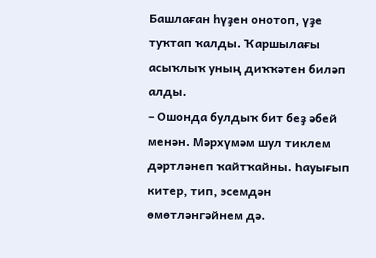Башлаған һүҙен онотоп, үҙе туҡтап ҡалды. Ҡаршылағы асыҡлыҡ уның диҡҡәтен биләп алды.
– Ошонда булдыҡ бит беҙ әбей менән. Мәрхүмәм шул тиклем дәртләнеп ҡайтҡайны. Һауығып китер, тип, эсемдән өмөтләнгәйнем дә.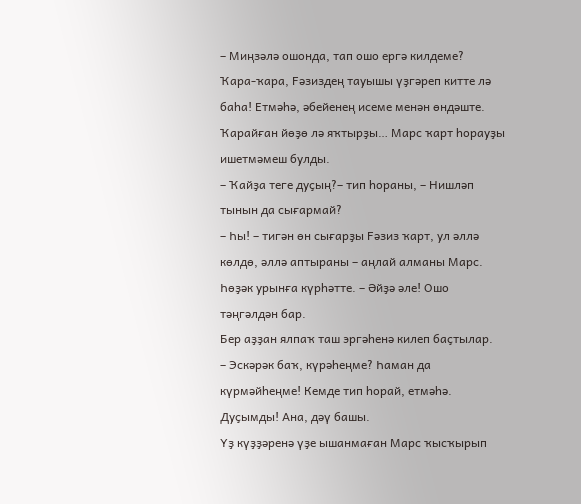– Миңзәлә ошонда, тап ошо ергә килдеме?
Ҡара-ҡара, Fәзиздең тауышы үҙгәреп китте лә баһа! Етмәһә, әбейенең исеме менән өндәште. Ҡарайған йөҙө лә яҡтырҙы… Марс ҡарт һорауҙы ишетмәмеш булды.
– Ҡайҙа теге дуҫың?– тип һораны, – Нишләп тынын да сығармай?
– Һы! – тигән өн сығарҙы Fәзиз ҡарт, ул әллә көлдө, әллә аптыраны – аңлай алманы Марс. Һөҙәк урынға күрһәтте. – Әйҙә әле! Ошо тәңгәлдән бар.
Бер аҙҙан ялпаҡ таш эргәһенә килеп баҫтылар.
– Эскәрәк баҡ, күрәһеңме? Һаман да күрмәйһеңме! Кемде тип һорай, етмәһә. Дуҫымды! Ана, дәү башы.
Үҙ күҙҙәренә үҙе ышанмаған Марс ҡысҡырып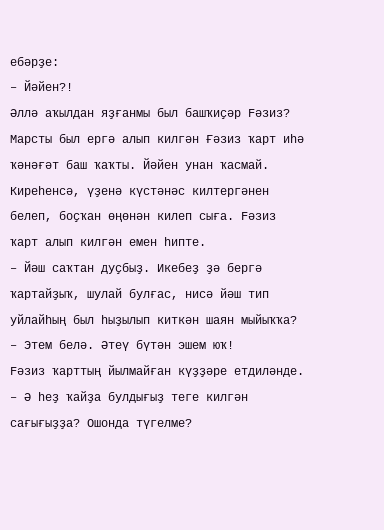ебәрҙе:
– Йәйен?!
Әллә аҡылдан яҙғанмы был башҡиҫәр Fәзиз?
Марсты был ергә алып килгән Ғәзиз ҡарт иһә ҡәнәғәт баш ҡаҡты. Йәйен унан ҡасмай. Киреһенсә, үҙенә күстәнәс килтергәнен белеп, боҫҡан өңөнән килеп сыға. Fәзиз ҡарт алып килгән емен һипте.
– Йәш саҡтан дуҫбыҙ. Икебеҙ ҙә бергә ҡартайҙыҡ, шулай булғас, нисә йәш тип уйлайһың был һыҙылып киткән шаян мыйыҡҡа?
– Этем белә. Әтеү бүтән эшем юҡ!
Fәзиз ҡарттың йылмайған күҙҙәре етдиләнде.
– Ә һеҙ ҡайҙа булдығыҙ теге килгән сағығыҙҙа? Ошонда түгелме?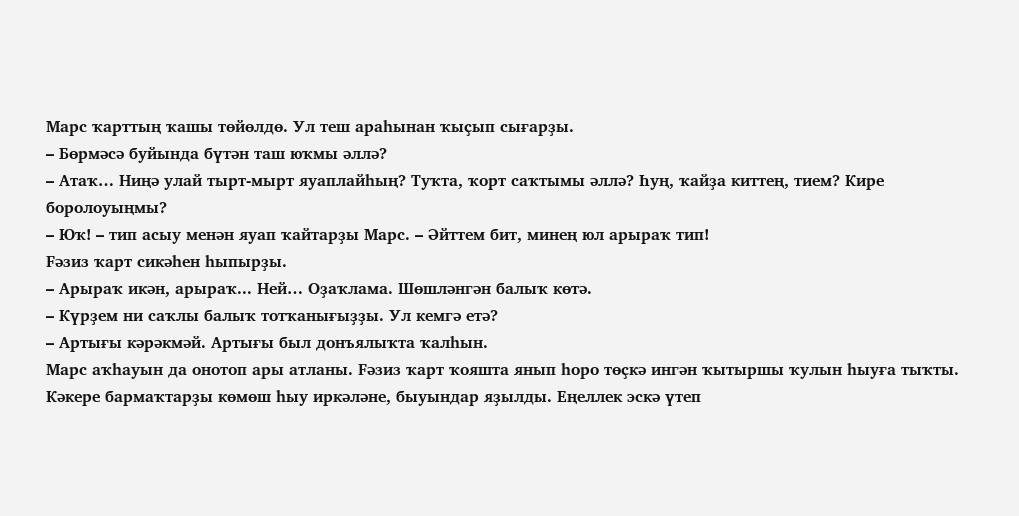Марс ҡарттың ҡашы төйөлдө. Ул теш араһынан ҡыҫып сығарҙы.
– Бөрмәсә буйында бүтән таш юҡмы әллә?
– Атаҡ… Ниңә улай тырт-мырт яуаплайһың? Туҡта, ҡорт саҡтымы әллә? Һуң, ҡайҙа киттең, тием? Кире боролоуыңмы?
– Юҡ! – тип асыу менән яуап ҡайтарҙы Марс. – Әйттем бит, минең юл арыраҡ тип!
Fәзиз ҡарт сикәһен һыпырҙы.
– Арыраҡ икән, арыраҡ... Ней… Оҙаҡлама. Шөшләнгән балыҡ көтә.
– Күрҙем ни саҡлы балыҡ тотҡанығыҙҙы. Ул кемгә етә?
– Артығы кәрәкмәй. Артығы был донъялыҡта ҡалһын.
Марс аҡһауын да онотоп ары атланы. Fәзиз ҡарт ҡояшта янып һоро төҫкә ингән ҡытыршы ҡулын һыуға тыҡты. Кәкере бармаҡтарҙы көмөш һыу иркәләне, быуындар яҙылды. Еңеллек эскә үтеп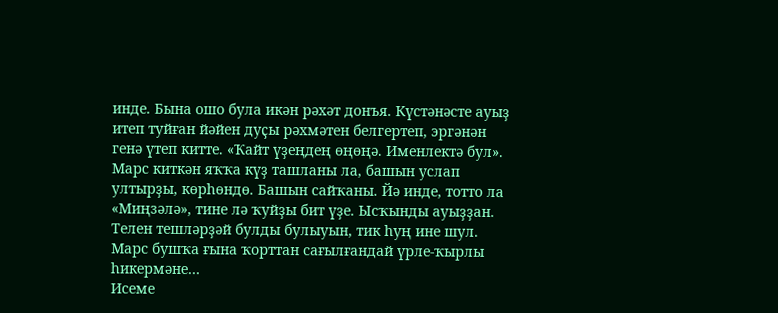инде. Бына ошо була икән рәхәт донъя. Күстәнәсте ауыҙ итеп туйған йәйен дуҫы рәхмәтен белгертеп, эргәнән генә үтеп китте. «Ҡайт үҙеңдең өңөңә. Именлектә бул».
Марс киткән яҡҡа күҙ ташланы ла, башын услап ултырҙы, көрһөндө. Башын сайҡаны. Йә инде, тотто ла «Миңзәлә», тине лә ҡуйҙы бит үҙе. Ысҡынды ауыҙҙан. Телен тешләрҙәй булды булыуын, тик һуң ине шул. Марс бушҡа ғына ҡорттан сағылғандай үрле-ҡырлы һикермәне…
Исеме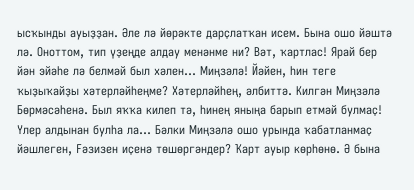ысҡынды ауыҙҙан. Әле лә йөрәкте дарҫлатҡан исем. Бына ошо йәштә лә. Оноттом, тип үҙеңде алдау менәнме ни? Вәт, ҡартлас! Ярай бер йән эйәһе лә белмәй был хәлен… Миңзәлә! Йәйен, һин теге ҡыҙыҡайҙы хәтерләйһеңме? Хәтерләйһең, әлбиттә. Килгән Миңзәлә Бөрмәсәһенә. Был яҡҡа килеп тә, һинең яныңа барып етмәй булмаҫ! Үлер алдынан булһа ла… Бәлки Миңзәлә ошо урында ҡабатланмаҫ йәшлеген, Fәзизен иҫенә төшөргәндер? Ҡарт ауыр көрһөнө. Ә бына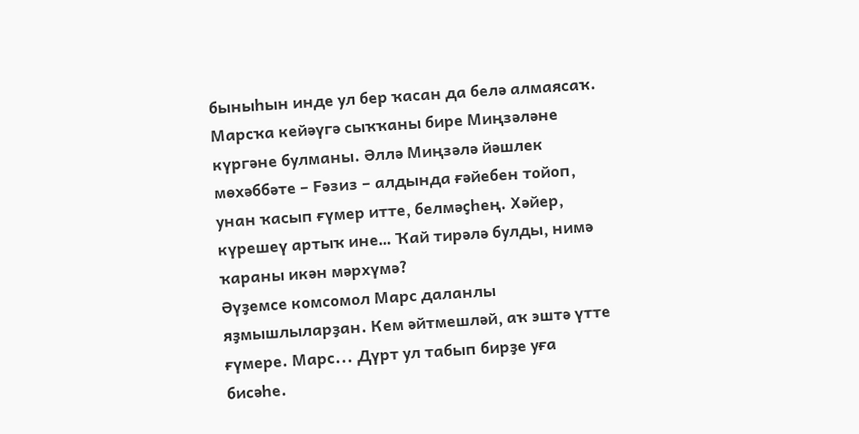быныһын инде ул бер ҡасан да белә алмаясаҡ.
Марсҡа кейәүгә сыҡҡаны бире Миңзәләне күргәне булманы. Әллә Миңзәлә йәшлек мөхәббәте – Fәзиз – алдында ғәйебен тойоп, унан ҡасып ғүмер итте, белмәҫһең. Хәйер, күрешеү артыҡ ине… Ҡай тирәлә булды, нимә ҡараны икән мәрхүмә?
Әүҙемсе комсомол Марс даланлы яҙмышлыларҙан. Кем әйтмешләй, аҡ эштә үтте ғүмере. Марс... Дүрт ул табып бирҙе уға бисәһе.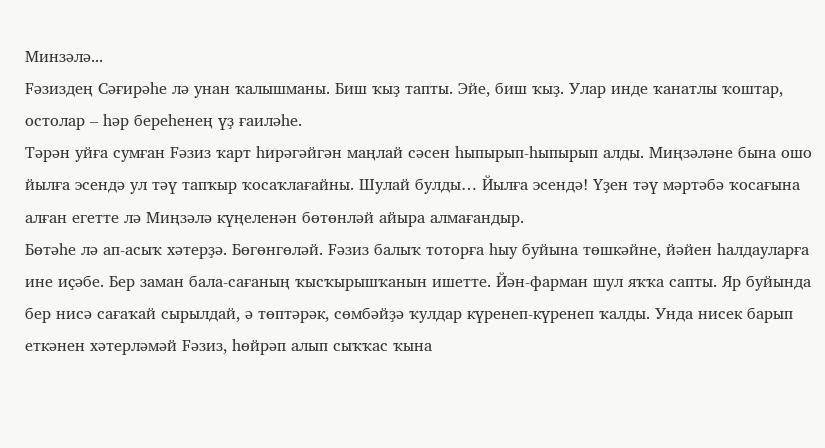Минзәлә...
Fәзиздең Сәғирәһе лә унан ҡалышманы. Биш ҡыҙ тапты. Эйе, биш ҡыҙ. Улар инде ҡанатлы ҡоштар, остолар – һәр береһенең үҙ ғаиләһе.
Тәрән уйға сумған Fәзиз ҡарт һирәгәйгән маңлай сәсен һыпырып-һыпырып алды. Миңзәләне бына ошо йылға эсендә ул тәү тапҡыр ҡосаҡлағайны. Шулай булды… Йылға эсендә! Үҙен тәү мәртәбә ҡосағына алған егетте лә Миңзәлә күңеленән бөтөнләй айыра алмағандыр.
Бөтәһе лә ап-асыҡ хәтерҙә. Бөгөнгөләй. Fәзиз балыҡ тоторға һыу буйына төшкәйне, йәйен һалдауларға ине иҫәбе. Бер заман бала-сағаның ҡысҡырышҡанын ишетте. Йән-фарман шул яҡҡа сапты. Яр буйында бер нисә сағаҡай сырылдай, ә төптәрәк, сөмбәйҙә ҡулдар күренеп-күренеп ҡалды. Унда нисек барып еткәнен хәтерләмәй Fәзиз, һөйрәп алып сыҡҡас ҡына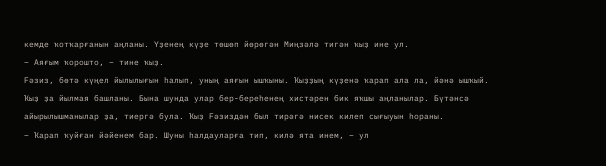кемде ҡотҡарғанын аңланы. Үҙенең күҙе төшөп йөрөгән Миңзәлә тигән ҡыҙ ине ул.
– Аяғым ҡорошто, – тине ҡыҙ.
Fәзиз, бөтә күңел йылылығын һалып, уның аяғын ышҡыны. Ҡыҙҙың күҙенә ҡарап ала ла, йәнә ышҡый. Ҡыҙ ҙа йылмая башланы. Бына шунда улар бер-береһенең хистәрен бик яҡшы аңланылар. Бүтәнсә айырылышманылар ҙа, тиергә була. Ҡыҙ Fәзиздән был тирәгә нисек килеп сығыуын һораны.
– Ҡарап ҡуйған йәйенем бар. Шуны һалдауларға тип, килә ята инем, – ул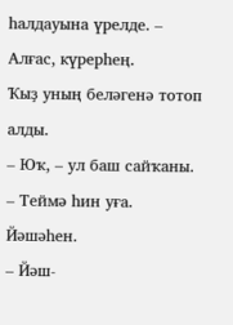һалдауына үрелде. – Алғас, күрерһең.
Ҡыҙ уның беләгенә тотоп алды.
– Юҡ, – ул баш сайҡаны. – Теймә һин уға. Йәшәһен.
– Йәш-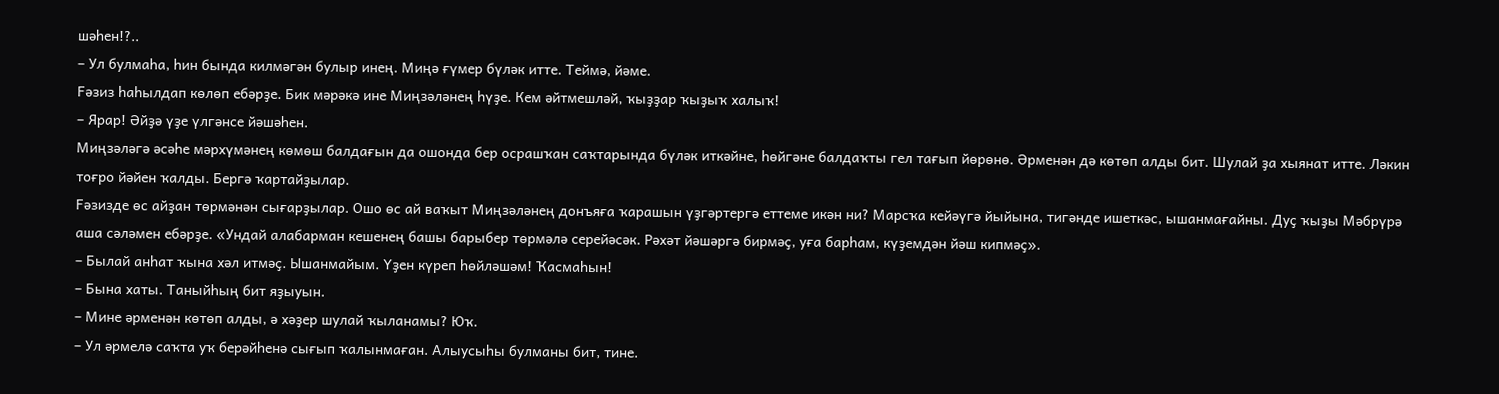шәһен!?..
– Ул булмаһа, һин бында килмәгән булыр инең. Миңә ғүмер бүләк итте. Теймә, йәме.
Fәзиз һаһылдап көлөп ебәрҙе. Бик мәрәкә ине Миңзәләнең һүҙе. Кем әйтмешләй, ҡыҙҙар ҡыҙыҡ халыҡ!
– Ярар! Әйҙә үҙе үлгәнсе йәшәһен.
Миңзәләгә әсәһе мәрхүмәнең көмөш балдағын да ошонда бер осрашҡан саҡтарында бүләк иткәйне, һөйгәне балдаҡты гел тағып йөрөнө. Әрменән дә көтөп алды бит. Шулай ҙа хыянат итте. Ләкин тоғро йәйен ҡалды. Бергә ҡартайҙылар.
Fәзизде өс айҙан төрмәнән сығарҙылар. Ошо өс ай ваҡыт Миңзәләнең донъяға ҡарашын үҙгәртергә еттеме икән ни? Марсҡа кейәүгә йыйына, тигәнде ишеткәс, ышанмағайны. Дуҫ ҡыҙы Мәбрүрә аша сәләмен ебәрҙе. «Ундай алабарман кешенең башы барыбер төрмәлә серейәсәк. Рәхәт йәшәргә бирмәҫ, уға барһам, күҙемдән йәш кипмәҫ».
– Былай анһат ҡына хәл итмәҫ. Ышанмайым. Үҙен күреп һөйләшәм! Ҡасмаһын!
– Бына хаты. Таныйһың бит яҙыуын.
– Мине әрменән көтөп алды, ә хәҙер шулай ҡыланамы? Юҡ.
– Ул әрмелә саҡта уҡ берәйһенә сығып ҡалынмаған. Алыусыһы булманы бит, тине.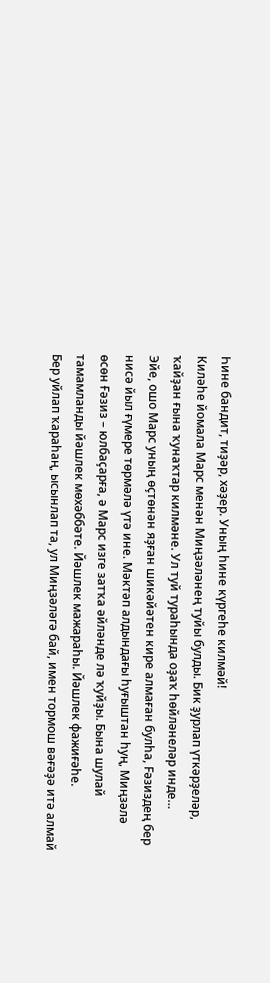Һине бандит, тиҙәр, хәҙер. Уның һине күргеһе килмәй!
Киләһе йомала Марс менән Миңзәләнең туйы булды. Бик ҙурлап үткәрҙеләр, ҡайҙан ғына ҡунаҡтар килмәне. Ул туй тураһында оҙаҡ һөйләнеләр инде…
Эйе, ошо Марс уның өҫтөнән яҙған шикәйәтен кире алмаған булһа, Fәзиздең бер нисә йыл ғүмере төрмәлә үтә ине. Мәктәп алдындағы һуғыштан һуң, Миңзәлә өсөн Ғәзиз – юлбаҫарға, ә Марс изге затҡа әйләнде лә ҡуйҙы. Бына шулай тамамланды йәшлек мөхәббәте. Йәшлек мажараһы. Йәшлек фажиғәһе.
Бер уйлап ҡараһаң, ысынлап та, ул Миңзәләгә бай, имен тормош вәғәҙә итә алмай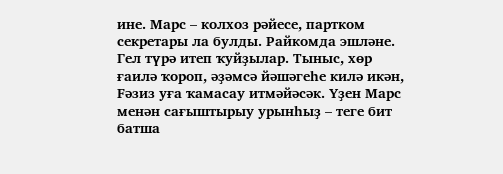ине. Марс – колхоз рәйесе, партком секретары ла булды. Райкомда эшләне. Гел түрә итеп ҡуйҙылар. Тыныс, хөр ғаилә ҡороп, әҙәмсә йәшәгеһе килә икән, Fәзиз уға ҡамасау итмәйәсәк. Үҙен Марс менән сағыштырыу урынһыҙ – теге бит батша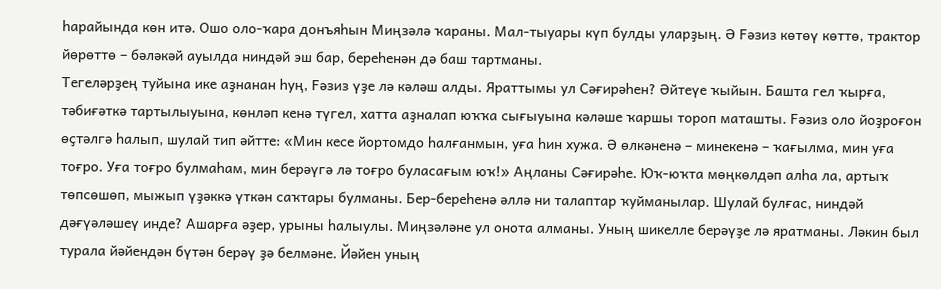һарайында көн итә. Ошо оло-ҡара донъяһын Миңзәлә ҡараны. Мал-тыуары күп булды уларҙың. Ә Fәзиз көтөү көттө, трактор йөрөттө – бәләкәй ауылда ниндәй эш бар, береһенән дә баш тартманы.
Тегеләрҙең туйына ике аҙнанан һуң, Fәзиз үҙе лә кәләш алды. Яраттымы ул Сәғирәһен? Әйтеүе ҡыйын. Башта гел ҡырға, тәбиғәткә тартылыуына, көнләп кенә түгел, хатта аҙналап юҡҡа сығыуына кәләше ҡаршы тороп маташты. Fәзиз оло йоҙроғон өҫтәлгә һалып, шулай тип әйтте: «Мин кесе йортомдо һалғанмын, уға һин хужа. Ә өлкәненә – минекенә – ҡағылма, мин уға тоғро. Уға тоғро булмаһам, мин берәүгә лә тоғро буласағым юҡ!» Аңланы Сәғирәһе. Юҡ-юҡта мөңкөлдәп алһа ла, артыҡ төпсөшөп, мыжып үҙәккә үткән саҡтары булманы. Бер-береһенә әллә ни талаптар ҡуйманылар. Шулай булғас, ниндәй дәғүәләшеү инде? Ашарға әҙер, урыны һалыулы. Миңзәләне ул онота алманы. Уның шикелле берәүҙе лә яратманы. Ләкин был турала йәйендән бүтән берәү ҙә белмәне. Йәйен уның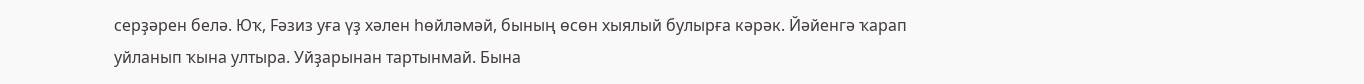серҙәрен белә. Юҡ, Fәзиз уға үҙ хәлен һөйләмәй, бының өсөн хыялый булырға кәрәк. Йәйенгә ҡарап уйланып ҡына ултыра. Уйҙарынан тартынмай. Бына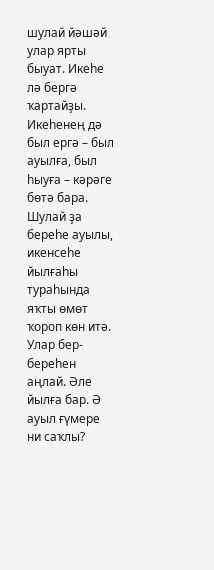шулай йәшәй улар ярты быуат. Икеһе лә бергә ҡартайҙы. Икеһенең дә был ергә – был ауылға, был һыуға – кәрәге бөтә бара. Шулай ҙа береһе ауылы, икенсеһе йылғаһы тураһында яҡты өмөт ҡороп көн итә. Улар бер-береһен аңлай. Әле йылға бар. Ә ауыл ғүмере ни саҡлы?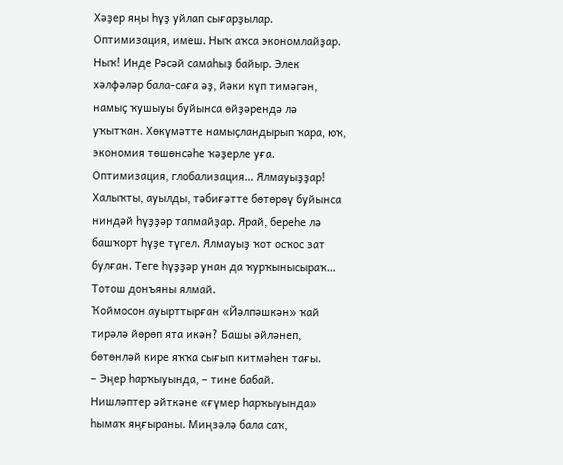Хәҙер яңы һүҙ уйлап сығарҙылар. Оптимизация, имеш. Ныҡ аҡса экономлайҙар. Ныҡ! Инде Рәсәй самаһыҙ байыр. Элек хәлфәләр бала-саға әҙ, йәки күп тимәгән, намыҫ ҡушыуы буйынса өйҙәрендә лә уҡытҡан. Хөкүмәтте намыҫландырып ҡара, юҡ, экономия төшөнсәһе ҡәҙерле уға. Оптимизация, глобализация… Ялмауыҙҙар! Халыҡты, ауылды, тәбиғәтте бөтөрөү буйынса ниндәй һүҙҙәр тапмайҙар. Ярай, береһе лә башҡорт һүҙе түгел. Ялмауыҙ ҡот осҡос зат булған. Теге һүҙҙәр унан да ҡурҡынысыраҡ… Тотош донъяны ялмай.
Ҡоймосон ауырттырған «Йәлпәшкән» ҡай тирәлә йөрөп ята икән? Башы әйләнеп, бөтөнләй кире яҡҡа сығып китмәһен тағы.
– Эңер һарҡыуында, – тине бабай.
Нишләптер әйткәне «ғүмер һарҡыуында» һымаҡ яңғыраны. Миңзәлә бала саҡ,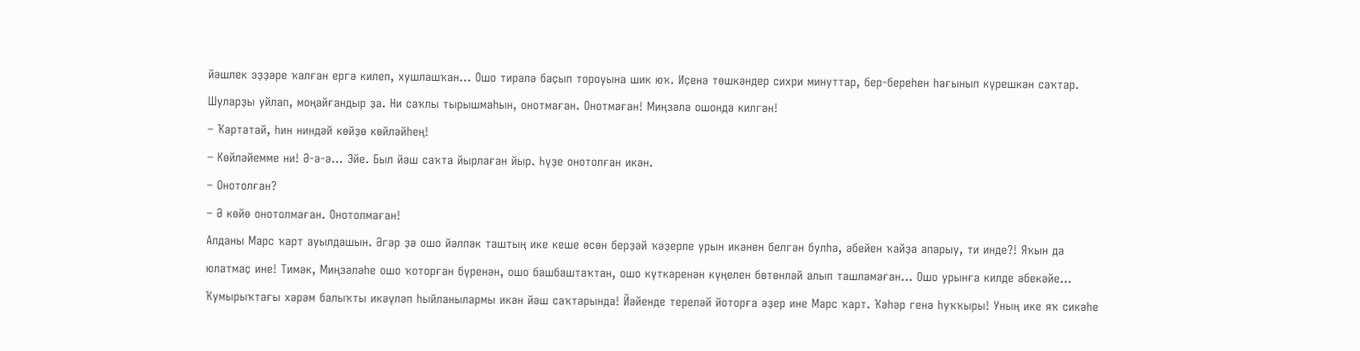йәшлек эҙҙәре ҡалған ергә килеп, хушлашҡан… Ошо тирәлә баҫып тороуына шик юҡ. Иҫенә төшкәндер сихри минуттар, бер-береһен һағынып күрешкән саҡтар. Шуларҙы уйлап, моңайғандыр ҙа. Ни саҡлы тырышмаһын, онотмаған. Онотмаған! Миңзәлә ошонда килгән!
– Ҡартатай, һин ниндәй көйҙө көйләйһең!
– Көйләйемме ни! Ә-ә-ә… Эйе. Был йәш саҡта йырлаған йыр. Һүҙе онотолған икән.
– Онотолған?
– Ә көйө онотолмаған. Онотолмаған!
Алданы Марс ҡарт ауылдашын. Әгәр ҙә ошо йәлпәк таштың ике кеше өсөн берҙәй ҡәҙерле урын икәнен белгән булһа, әбейен ҡайҙа апарыу, ти инде?! Яҡын да юлатмаҫ ине! Тимәк, Миңзәләһе ошо ҡоторған бүренән, ошо башбаштаҡтан, ошо күткәренән күңелен бөтөнләй алып ташламаған… Ошо урынға килде әбекәйе... Ҡумырыҡтағы хәрәм балыҡты икәүләп һыйланылармы икән йәш саҡтарында! Йәйенде тереләй йоторға әҙер ине Марс ҡарт. Ҡәһәр генә һуҡҡыры! Уның ике яҡ сикәһе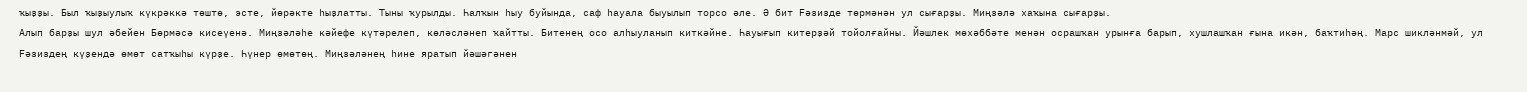ҡыҙҙы. Был ҡыҙыулыҡ күкрәккә төштө, эсте, йөрәкте һыҙлатты. Тыны ҡурылды. Һалҡын һыу буйында, саф һауала быуылып торсо әле. Ә бит Fәзизде төрмәнән ул сығарҙы. Миңзәлә хаҡына сығарҙы.
Алып барҙы шул әбейен Бөрмәсә кисеүенә. Миңзәләһе кәйефе күтәрелеп, көләсләнеп ҡайтты. Битенең осо алһыуланып киткәйне. Һауығып китерҙәй тойолғайны. Йәшлек мөхәббәте менән осрашҡан урынға барып, хушлашҡан ғына икән, баҡтиһәң. Марс шикләнмәй, ул Fәзиздең күҙендә өмөт сатҡыһы күрҙе. Һүнер өмөтөң. Миңзәләнең һине яратып йәшәгәнен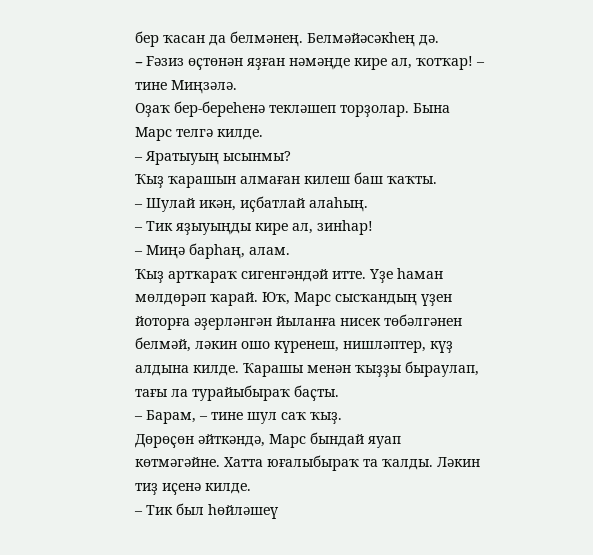бер ҡасан да белмәнең. Белмәйәсәкһең дә.
– Fәзиз өҫтөнән яҙған нәмәңде кире ал, ҡотҡар! – тине Миңзәлә.
Оҙаҡ бер-береһенә текләшеп торҙолар. Бына Марс телгә килде.
– Яратыуың ысынмы?
Ҡыҙ ҡарашын алмаған килеш баш ҡаҡты.
– Шулай икән, иҫбатлай алаһың.
– Тик яҙыуыңды кире ал, зинһар!
– Миңә барһаң, алам.
Ҡыҙ артҡараҡ сигенгәндәй итте. Үҙе һаман мөлдөрәп ҡарай. Юҡ, Марс сысҡандың үҙен йоторға әҙерләнгән йыланға нисек төбәлгәнен белмәй, ләкин ошо күренеш, нишләптер, күҙ алдына килде. Ҡарашы менән ҡыҙҙы быраулап, тағы ла турайыбыраҡ баҫты.
– Барам, – тине шул саҡ ҡыҙ.
Дөрөҫөн әйткәндә, Марс бындай яуап көтмәгәйне. Хатта юғалыбыраҡ та ҡалды. Ләкин тиҙ иҫенә килде.
– Тик был һөйләшеү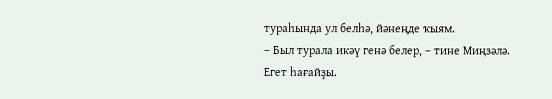тураһында ул белһә, йәнеңде ҡыям.
– Был турала икәү генә белер, – тине Миңзәлә.
Егет һағайҙы.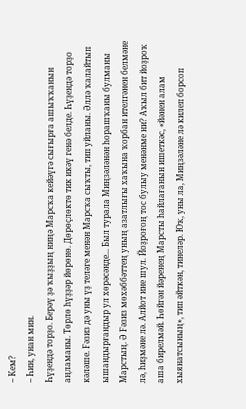– Кем?
– Һин, унан мин.
Һүҙендә торҙо. Берәү ҙә ҡыҙҙың ниңә Марсҡа кейәүгә сығырға ашыҡҡанын аңламаны. Төрлө һүҙҙәр йөрөнө. Дөрөҫлөктө тик икәү генә белде. Һүҙендә торҙо кәләше. Fәзиз дә уны үҙ теләге менән Марсҡа сыҡты, тип уйланы. Әллә ҡалайтып ышандырғандыр ул хөрәсәнде... Был турала Миңзәләнән һорашҡаны булманы Марстың. Ә Fәзиз мөхәббәттең уның азатлығы хаҡына ҡорбан ителгәнен белмәне лә, һиҙмәне лә. Алйот ине шул. Йоҙроғоң тос булыу менәнме ни? Аҡыл бит йоҙроҡ аша бирелмәй. Һөйгән йәренең Марсты һайлағанын ишеткәс, «йәнен алам хыянатсының», тип әйткән, тинеләр. Юҡ, уны ла, Миңзәләне лә килеп борсоп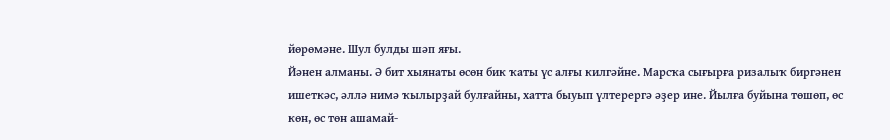йөрөмәне. Шул булды шәп яғы.
Йәнен алманы. Ә бит хыянаты өсөн бик ҡаты үс алғы килгәйне. Марсҡа сығырға ризалыҡ биргәнен ишеткәс, әллә нимә ҡылырҙай булғайны, хатта быуып үлтерергә әҙер ине. Йылға буйына төшөп, өс көн, өс төн ашамай-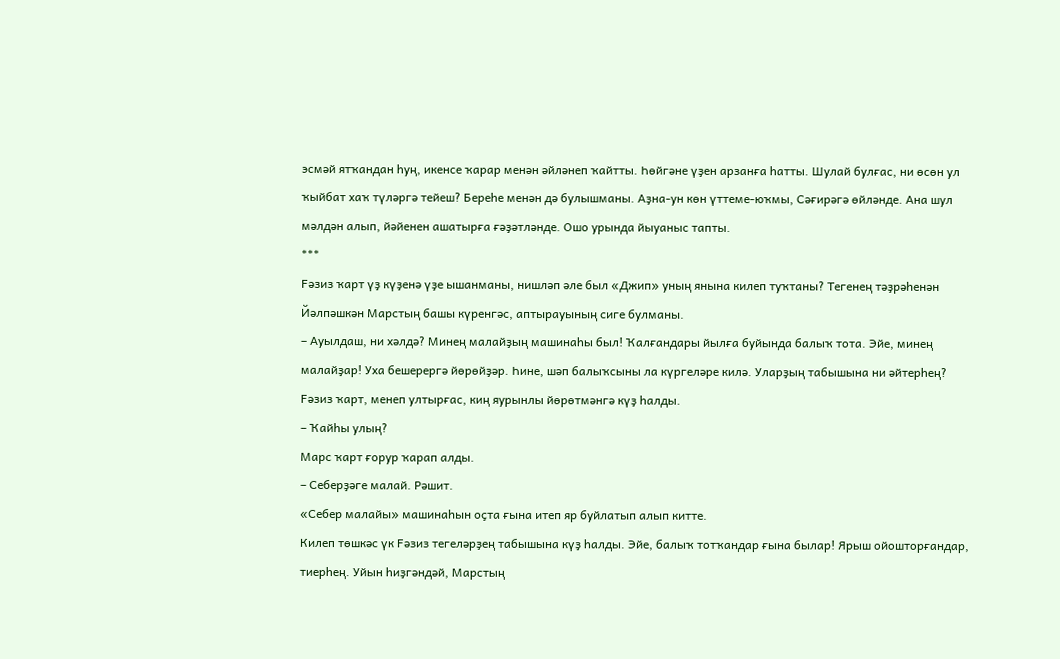эсмәй ятҡандан һуң, икенсе ҡарар менән әйләнеп ҡайтты. Һөйгәне үҙен арзанға һатты. Шулай булғас, ни өсөн ул ҡыйбат хаҡ түләргә тейеш? Береһе менән дә булышманы. Аҙна-ун көн үттеме-юҡмы, Сәғирәгә өйләнде. Ана шул мәлдән алып, йәйенен ашатырға ғәҙәтләнде. Ошо урында йыуаныс тапты.
***
Fәзиз ҡарт үҙ күҙенә үҙе ышанманы, нишләп әле был «Джип» уның янына килеп туҡтаны? Тегенең тәҙрәһенән Йәлпәшкән Марстың башы күренгәс, аптырауының сиге булманы.
– Ауылдаш, ни хәлдә? Минең малайҙың машинаһы был! Ҡалғандары йылға буйында балыҡ тота. Эйе, минең малайҙар! Уха бешерергә йөрөйҙәр. Һине, шәп балыҡсыны ла күргеләре килә. Уларҙың табышына ни әйтерһең?
Fәзиз ҡарт, менеп ултырғас, киң яурынлы йөрөтмәнгә күҙ һалды.
– Ҡайһы улың?
Марс ҡарт ғорур ҡарап алды.
– Себерҙәге малай. Рәшит.
«Себер малайы» машинаһын оҫта ғына итеп яр буйлатып алып китте.
Килеп төшкәс үк Fәзиз тегеләрҙең табышына күҙ һалды. Эйе, балыҡ тотҡандар ғына былар! Ярыш ойошторғандар, тиерһең. Уйын һиҙгәндәй, Марстың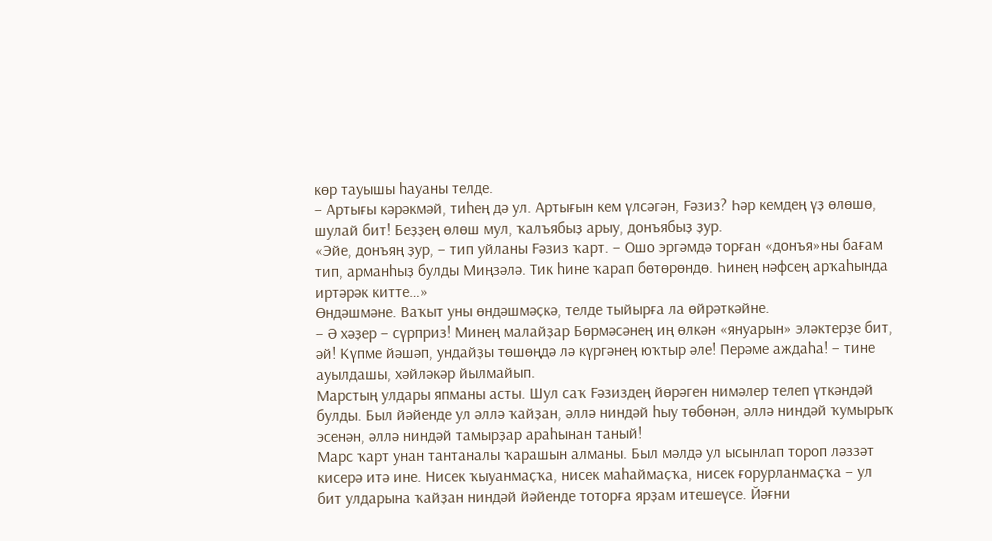көр тауышы һауаны телде.
– Артығы кәрәкмәй, тиһең дә ул. Артығын кем үлсәгән, Fәзиз? Һәр кемдең үҙ өлөшө, шулай бит! Беҙҙең өлөш мул, ҡалъябыҙ арыу, донъябыҙ ҙур.
«Эйе, донъяң ҙур, – тип уйланы Fәзиз ҡарт. – Ошо эргәмдә торған «донъя»ны бағам тип, арманһыҙ булды Миңзәлә. Тик һине ҡарап бөтөрөндө. Һинең нәфсең арҡаһында иртәрәк китте…»
Өндәшмәне. Ваҡыт уны өндәшмәҫкә, телде тыйырға ла өйрәткәйне.
– Ә хәҙер – сүрприз! Минең малайҙар Бөрмәсәнең иң өлкән «януарын» эләктерҙе бит, әй! Күпме йәшәп, ундайҙы төшөңдә лә күргәнең юҡтыр әле! Перәме аждаһа! – тине ауылдашы, хәйләкәр йылмайып.
Марстың улдары япманы асты. Шул саҡ Fәзиздең йөрәген нимәлер телеп үткәндәй булды. Был йәйенде ул әллә ҡайҙан, әллә ниндәй һыу төбөнән, әллә ниндәй ҡумырыҡ эсенән, әллә ниндәй тамырҙар араһынан таный!
Марс ҡарт унан тантаналы ҡарашын алманы. Был мәлдә ул ысынлап тороп ләззәт кисерә итә ине. Нисек ҡыуанмаҫҡа, нисек маһаймаҫҡа, нисек ғорурланмаҫҡа – ул бит улдарына ҡайҙан ниндәй йәйенде тоторға ярҙам итешеүсе. Йәғни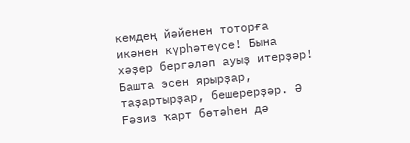кемдең йәйенен тоторға икәнен күрһәтеүсе! Бына хәҙер бергәләп ауыҙ итерҙәр! Башта эсен ярырҙар, таҙартырҙар, бешерерҙәр. Ә Fәзиз ҡарт бөтәһен дә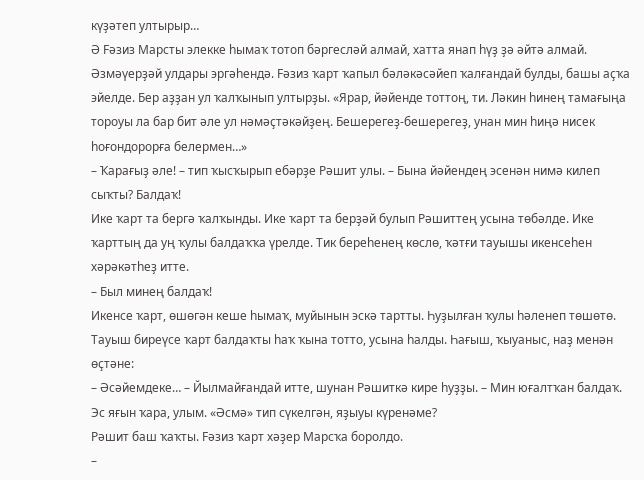күҙәтеп ултырыр…
Ә Fәзиз Марсты элекке һымаҡ тотоп бәргесләй алмай, хатта янап һүҙ ҙә әйтә алмай. Әзмәүерҙәй улдары эргәһендә. Fәзиз ҡарт ҡапыл бәләкәсәйеп ҡалғандай булды, башы аҫҡа эйелде. Бер аҙҙан ул ҡалҡынып ултырҙы. «Ярар, йәйенде тоттоң, ти. Ләкин һинең тамағыңа тороуы ла бар бит әле ул нәмәҫтәкәйҙең. Бешерегеҙ-бешерегеҙ, унан мин һиңә нисек һоғондорорға белермен…»
– Ҡарағыҙ әле! – тип ҡысҡырып ебәрҙе Рәшит улы. – Бына йәйендең эсенән нимә килеп сыҡты? Балдаҡ!
Ике ҡарт та бергә ҡалҡынды. Ике ҡарт та берҙәй булып Рәшиттең усына төбәлде. Ике ҡарттың да уң ҡулы балдаҡҡа үрелде. Тик береһенең көслө, ҡәтғи тауышы икенсеһен хәрәкәтһеҙ итте.
– Был минең балдаҡ!
Икенсе ҡарт, өшөгән кеше һымаҡ, муйынын эскә тартты. Һуҙылған ҡулы һәленеп төшөтө. Тауыш биреүсе ҡарт балдаҡты һаҡ ҡына тотто, усына һалды. Һағыш, ҡыуаныс, наҙ менән өҫтәне:
– Әсәйемдеке… – Йылмайғандай итте, шунан Рәшиткә кире һуҙҙы. – Мин юғалтҡан балдаҡ. Эс яғын ҡара, улым. «Әсмә» тип сүкелгән, яҙыуы күренәме?
Рәшит баш ҡаҡты. Fәзиз ҡарт хәҙер Марсҡа боролдо.
–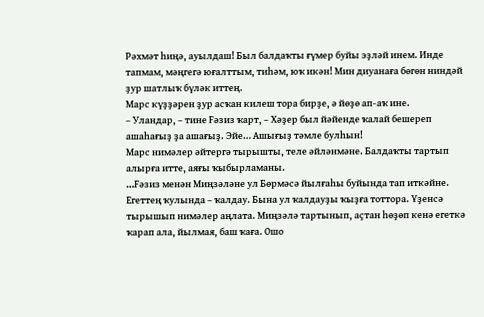Рәхмәт һиңә, ауылдаш! Был балдаҡты ғүмер буйы эҙләй инем. Инде тапмам, мәңгегә юғалттым, тиһәм, юҡ икән! Мин диуанаға бөгөн ниндәй ҙур шатлыҡ бүләк иттең.
Марс күҙҙәрен ҙур асҡан килеш тора бирҙе, ә йөҙө ап-аҡ ине.
– Уландар, – тине Fәзиз ҡарт, – Хәҙер был йәйенде ҡалай бешереп ашаһағыҙ ҙа ашағыҙ. Эйе… Ашығыҙ тәмле булһын!
Марс нимәлер әйтергә тырышты, теле әйләнмәне. Балдаҡты тартып алырға итте, аяғы ҡыбырламаны.
…Fәзиз менән Миңзәләне ул Бөрмәсә йылғаһы буйында тап иткәйне. Егеттең ҡулында – ҡалдау. Бына ул ҡалдауҙы ҡыҙға тоттора. Үҙенсә тырышып нимәлер аңлата. Миңзәлә тартынып, аҫтан һөҙөп кенә егеткә ҡарап ала, йылмая, баш ҡаға. Ошо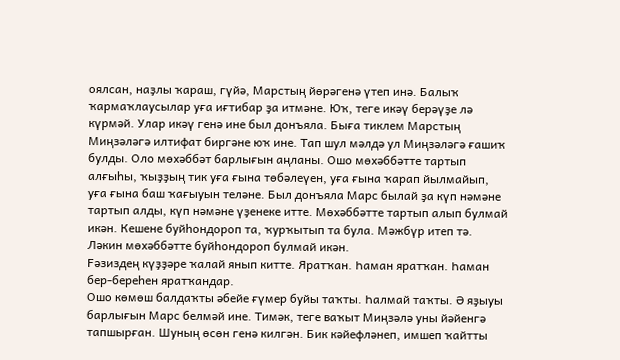оялсан, наҙлы ҡараш, гүйә, Марстың йөрәгенә үтеп инә. Балыҡ ҡармаҡлаусылар уға иғтибар ҙа итмәне. Юҡ, теге икәү берәүҙе лә күрмәй. Улар икәү генә ине был донъяла. Быға тиклем Марстың Миңзәләгә илтифат биргәне юҡ ине. Тап шул мәлдә ул Миңзәләгә ғашиҡ булды. Оло мөхәббәт барлығын аңланы. Ошо мөхәббәтте тартып алғыһы, ҡыҙҙың тик уға ғына төбәлеүен, уға ғына ҡарап йылмайып, уға ғына баш ҡағыуын теләне. Был донъяла Марс былай ҙа күп нәмәне тартып алды, күп нәмәне үҙенеке итте. Мөхәббәтте тартып алып булмай икән. Кешене буйһондороп та, ҡурҡытып та була. Мәжбүр итеп тә. Ләкин мөхәббәтте буйһондороп булмай икән.
Fәзиздең күҙҙәре ҡалай янып китте. Яратҡан. Һаман яратҡан. Һаман бер-береһен яратҡандар.
Ошо көмөш балдаҡты әбейе ғүмер буйы таҡты. Һалмай таҡты. Ә яҙыуы барлығын Марс белмәй ине. Тимәк, теге ваҡыт Миңзәлә уны йәйенгә тапшырған. Шуның өсөн генә килгән. Бик кәйефләнеп, имшеп ҡайтты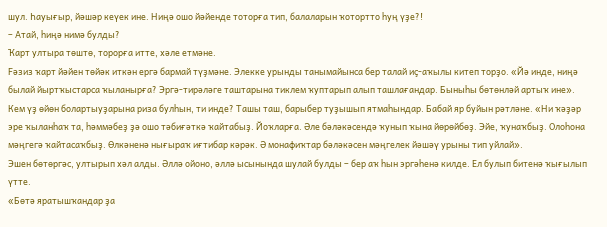шул. Һауығыр, йәшәр кеүек ине. Ниңә ошо йәйенде тоторға тип, балаларын ҡотортто һуң үҙе?!
– Атай, һиңә нимә булды?
Ҡарт ултыра төштө, торорға итте, хәле етмәне.
Fәзиз ҡарт йәйен төйәк иткән ергә бармай түҙмәне. Элекке урынды танымайынса бер талай иҫ-аҡылы китеп торҙо. «Йә инде, ниңә былай йыртҡыстарса ҡыланырға? Эргә-тирәләге таштарына тиклем ҡуптарып алып ташлағандар. Быныһы бөтөнләй артыҡ ине».
Кем үҙ өйөн болартыуҙарына риза булһын, ти инде? Ташы таш, барыбер туҙышып ятмаһындар. Бабай яр буйын рәтләне. «Ни ҡәҙәр эре ҡыланһаҡ та, һәммәбеҙ ҙә ошо тәбиғәткә ҡайтабыҙ. Йоҡларға. Әле бәләкәсендә ҡунып ҡына йөрөйбөҙ. Эйе, ҡунаҡбыҙ. Олоһона мәңгегә ҡайтасаҡбыҙ. Өлкәненә нығыраҡ иғтибар кәрәк. Ә монафиҡтар бәләкәсен мәңгелек йәшәү урыны тип уйлай».
Эшен бөтөргәс, ултырып хәл алды. Әллә ойоно, әллә ысынында шулай булды – бер аҡ һын эргәһенә килде. Ел булып битенә ҡығылып үтте.
«Бөтә яратышҡандар ҙа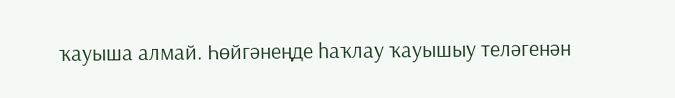ҡауыша алмай. Һөйгәнеңде һаҡлау ҡауышыу теләгенән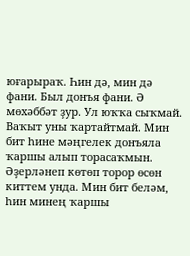юғарыраҡ. Һин дә, мин дә фани. Был донъя фани. Ә мөхәббәт ҙур. Ул юҡҡа сыҡмай. Ваҡыт уны ҡартайтмай. Мин бит һине мәңгелек донъяла ҡаршы алып торасаҡмын. Әҙерләнеп көтөп торор өсөн киттем унда. Мин бит беләм, һин минең ҡаршы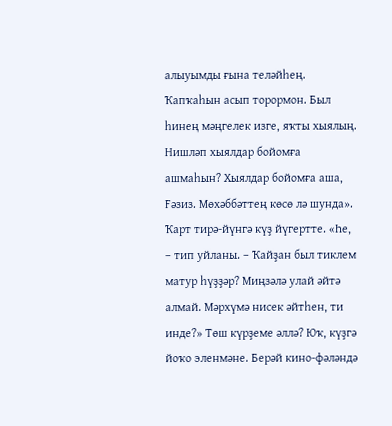алыуымды ғына теләйһең. Ҡапҡаһын асып торормон. Был һинең мәңгелек изге, яҡты хыялың. Нишләп хыялдар бойомға ашмаһын? Хыялдар бойомға аша, Fәзиз. Мөхәббәттең көсө лә шунда». Ҡарт тирә-йүнгә күҙ йүгертте. «Һе, – тип уйланы. – Ҡайҙан был тиклем матур һүҙҙәр? Миңзәлә улай әйтә алмай. Мәрхүмә нисек әйтһен, ти инде?» Төш күрҙеме әллә? Юҡ, күҙгә йоҡо эленмәне. Берәй кино-фәләндә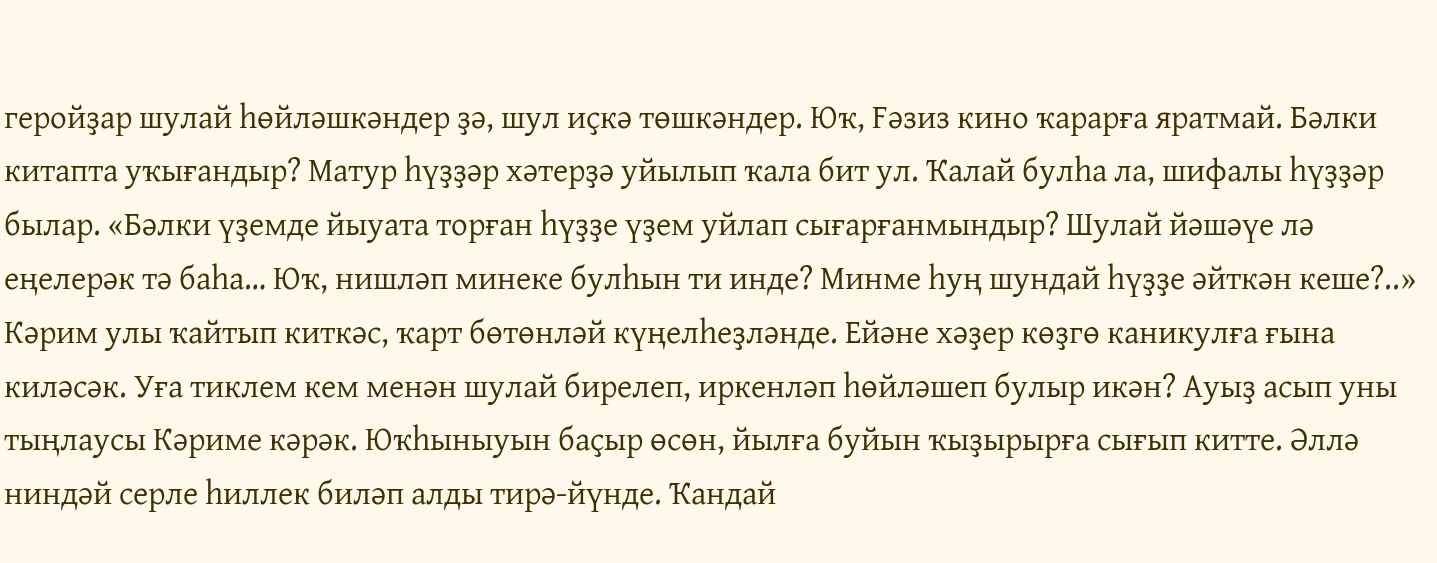геройҙар шулай һөйләшкәндер ҙә, шул иҫкә төшкәндер. Юҡ, Fәзиз кино ҡарарға яратмай. Бәлки китапта уҡығандыр? Матур һүҙҙәр хәтерҙә уйылып ҡала бит ул. Ҡалай булһа ла, шифалы һүҙҙәр былар. «Бәлки үҙемде йыуата торған һүҙҙе үҙем уйлап сығарғанмындыр? Шулай йәшәүе лә еңелерәк тә баһа… Юҡ, нишләп минеке булһын ти инде? Минме һуң шундай һүҙҙе әйткән кеше?..»
Кәрим улы ҡайтып киткәс, ҡарт бөтөнләй күңелһеҙләнде. Ейәне хәҙер көҙгө каникулға ғына киләсәк. Уға тиклем кем менән шулай бирелеп, иркенләп һөйләшеп булыр икән? Ауыҙ асып уны тыңлаусы Кәриме кәрәк. Юҡһыныуын баҫыр өсөн, йылға буйын ҡыҙырырға сығып китте. Әллә ниндәй серле һиллек биләп алды тирә-йүнде. Ҡандай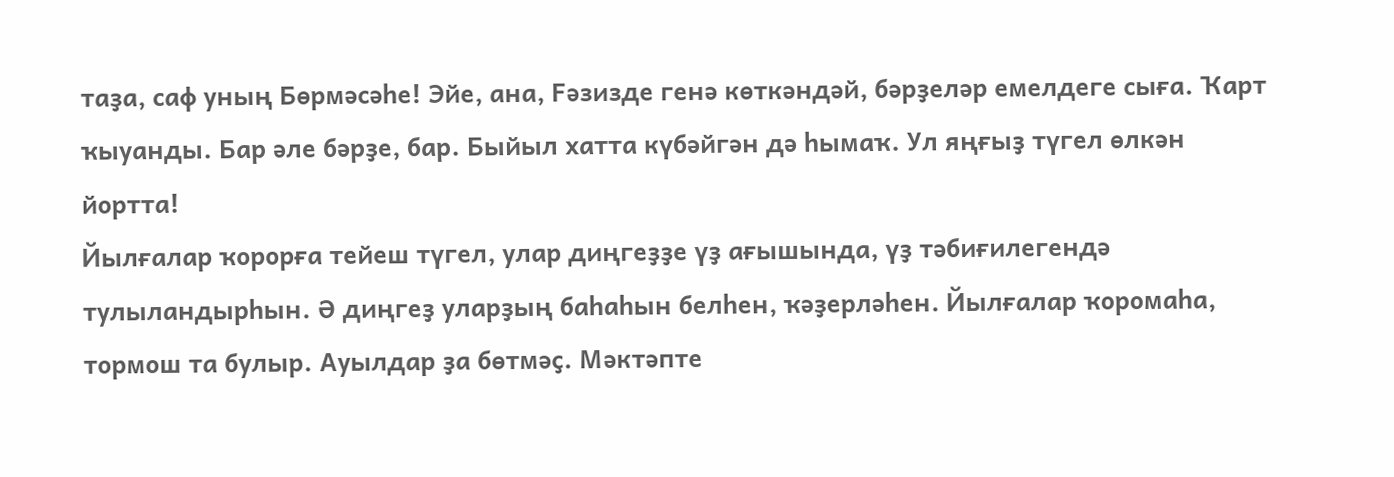таҙа, саф уның Бөрмәсәһе! Эйе, ана, Fәзизде генә көткәндәй, бәрҙеләр емелдеге сыға. Ҡарт ҡыуанды. Бар әле бәрҙе, бар. Быйыл хатта күбәйгән дә һымаҡ. Ул яңғыҙ түгел өлкән йортта!
Йылғалар ҡорорға тейеш түгел, улар диңгеҙҙе үҙ ағышында, үҙ тәбиғилегендә тулыландырһын. Ә диңгеҙ уларҙың баһаһын белһен, ҡәҙерләһен. Йылғалар ҡоромаһа, тормош та булыр. Ауылдар ҙа бөтмәҫ. Мәктәпте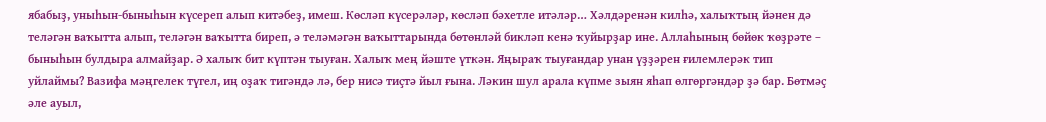ябабыҙ, уныһын-быныһын күсереп алып китәбеҙ, имеш. Көсләп күсерәләр, көсләп бәхетле итәләр… Хәлдәренән килһә, халыҡтың йәнен дә теләгән ваҡытта алып, теләгән ваҡытта биреп, ә теләмәгән ваҡыттарында бөтөнләй бикләп кенә ҡуйырҙар ине. Аллаһының бөйөк ҡөҙрәте – быныһын булдыра алмайҙар. Ә халыҡ бит күптән тыуған. Халыҡ мең йәште үткән. Яңыраҡ тыуғандар унан үҙҙәрен ғилемлерәк тип уйлаймы? Вазифа мәңгелек түгел, иң оҙаҡ тигәндә лә, бер нисә тиҫтә йыл ғына. Ләкин шул арала күпме зыян яһап өлгөргәндәр ҙә бар. Бөтмәҫ әле ауыл,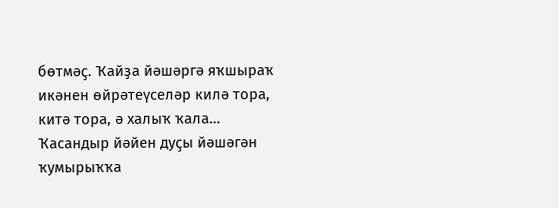бөтмәҫ. Ҡайҙа йәшәргә яҡшыраҡ икәнен өйрәтеүселәр килә тора, китә тора, ә халыҡ ҡала…
Ҡасандыр йәйен дуҫы йәшәгән ҡумырыҡҡа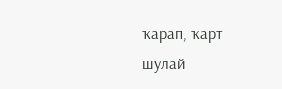ҡарап, ҡарт шулай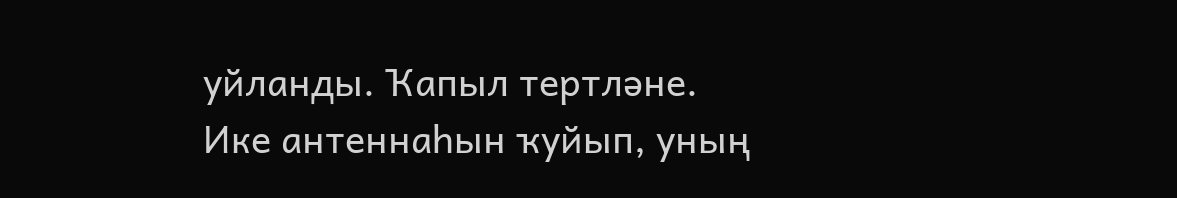уйланды. Ҡапыл тертләне.
Ике антеннаһын ҡуйып, уның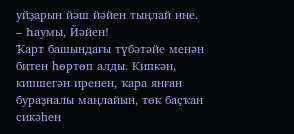уйҙарын йәш йәйен тыңлай ине.
– Һаумы, Йәйен!
Ҡарт башындағы түбәтәйе менән битен һөртөп алды. Кипкән, кипшегән иренен, ҡара янған бураҙналы маңлайын, төк баҫҡан сикәһен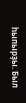һыпырҙы. Был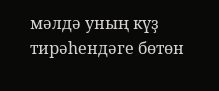мәлдә уның күҙ тирәһендәге бөтөн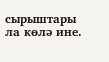сырыштары ла көлә ине.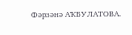Фәрзәнә АҠБУЛАТОВА.